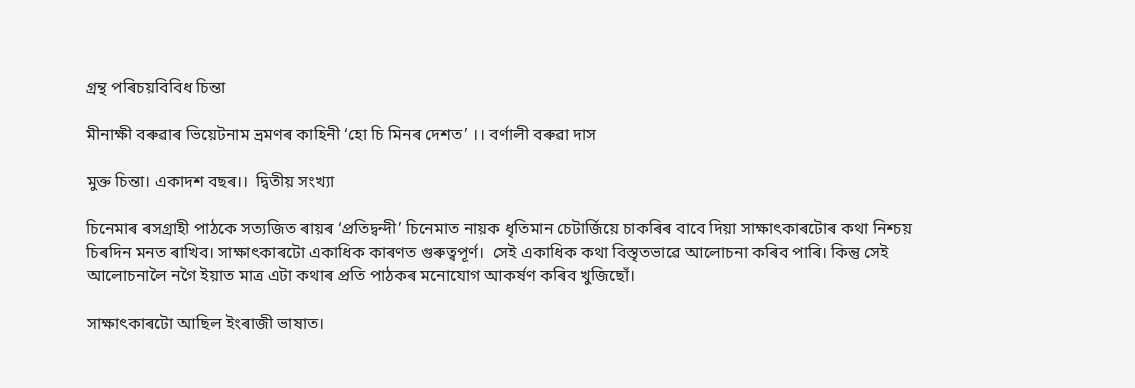গ্রন্থ পৰিচয়বিবিধ চিন্তা

মীনাক্ষী বৰুৱাৰ ভিয়েটনাম ভ্ৰমণৰ কাহিনী ‘হো চি মিনৰ দেশত’ ।‌। বৰ্ণালী বৰুৱা দাস

মুক্ত চিন্তা। একাদশ বছৰ।।  দ্বিতীয় সংখ্যা

চিনেমাৰ ৰসগ্ৰাহী পাঠকে সত্যজিত ৰায়ৰ ‘প্ৰতিদ্বন্দী’ চিনেমাত নায়ক ধৃতিমান চেটাৰ্জিয়ে চাকৰিৰ বাবে দিয়া সাক্ষাৎকাৰটোৰ কথা নিশ্চয় চিৰদিন মনত ৰাখিব‌। সাক্ষাৎকাৰটো একাধিক কাৰণত গুৰুত্বপূৰ্ণ‌।  সেই একাধিক কথা বিস্তৃতভাৱে আলোচনা কৰিব পাৰি‌। কিন্তু সেই  আলোচনালৈ নগৈ ইয়াত মাত্ৰ এটা কথাৰ প্ৰতি পাঠকৰ মনোযোগ আকৰ্ষণ কৰিব খুজিছো‌ঁ।

সাক্ষাৎকাৰটো আছিল ইংৰাজী ভাষাত‌।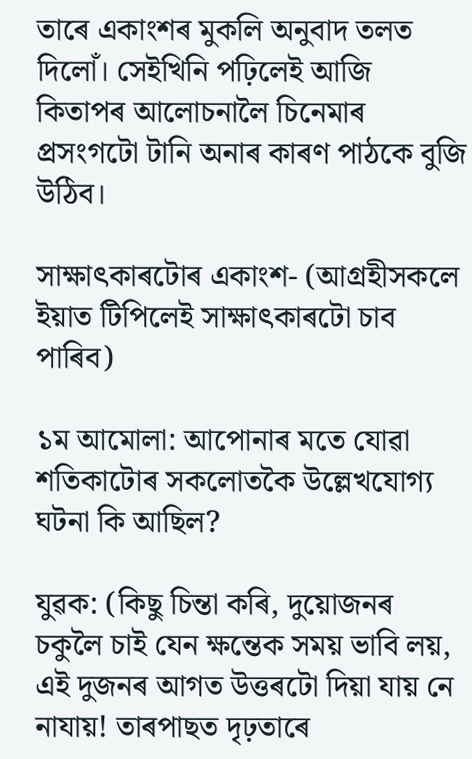তাৰে একাংশৰ মুকলি অনুবাদ তলত দিলোঁ‌। সেইখিনি পঢ়িলেই আজি কিতাপৰ আলোচনালৈ চিনেমাৰ প্ৰসংগটো টানি অনাৰ কাৰণ পাঠকে বুজি উঠিব‌।

সাক্ষাৎকাৰটোৰ একাংশ- (আগ্ৰহীসকলে ইয়াত টিপিলেই সাক্ষাৎকাৰটো চাব পাৰিব)

১ম আমোলা: আপোনাৰ মতে যোৱা শতিকাটোৰ সকলোতকৈ উল্লেখযোগ্য ঘটনা কি আছিল?

যুৱক: (কিছু চিন্তা কৰি, দুয়োজনৰ চকুলৈ চাই যেন ক্ষন্তেক সময় ভাবি লয়, এই দুজনৰ আগত উত্তৰটো দিয়া যায় নে নাযায়! তাৰপাছত দৃঢ়তাৰে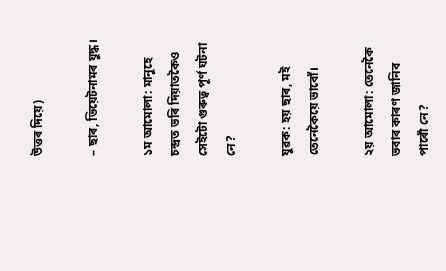উত্তৰ দিয়ে)

– ছাৰ, ভিয়েটনামৰ যুদ্ধ‌।

১ম আমোলা: মানুহে চন্দ্ৰত ভৰি দিয়াতকৈও সেইটো গুৰুত্ব পূৰ্ণ ঘটনা নে?

যুৱক: হয় ছাৰ, মই তেনেকৈয়ে ভাবোঁ‌।

২য় আমোলা: তেনেকৈ ভবাৰ কাৰণ জানিব পাৰোঁ নে?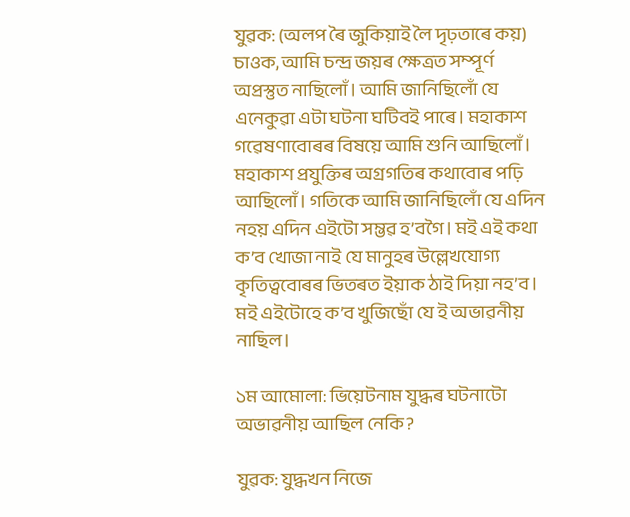যুৱক: (অলপ ৰৈ জুকিয়াই লৈ দৃঢ়তাৰে কয়) চাওক, আমি চন্দ্ৰ জয়ৰ ক্ষেত্ৰত সম্পূৰ্ণ অপ্ৰস্তুত নাছিলো‌ঁ।‌ আমি জানিছিলোঁ যে এনেকুৱা এটা ঘটনা ঘটিবই পাৰে‌। মহাকাশ গৱেষণাবোৰৰ বিষয়ে আমি শুনি আছিলো‌ঁ। মহাকাশ প্ৰযুক্তিৰ অগ্ৰগতিৰ কথাবোৰ পঢ়ি আছিলো‌ঁ। গতিকে আমি জানিছিলোঁ যে এদিন নহয় এদিন এইটো সম্ভৱ হ’বগৈ‌। মই এই কথা ক’ব খোজা নাই যে মানুহৰ উল্লেখযোগ্য কৃতিত্ববোৰৰ ভিতৰত ইয়াক ঠাই দিয়া নহ’ব‌। মই এইটোহে ক’ব খুজিছোঁ যে ই অভাৱনীয় নাছিল‌।

১ম আমোলা: ভিয়েটনাম যুদ্ধৰ ঘটনাটো অভাৱনীয় আছিল নেকি?

যুৱক: যুদ্ধখন নিজে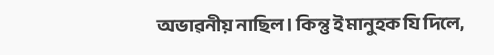অভাৱনীয় নাছিল‌। কিন্তু ই মানুহক যি দিলে,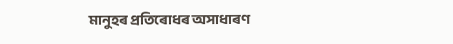মানুহৰ প্ৰতিৰোধৰ অসাধাৰণ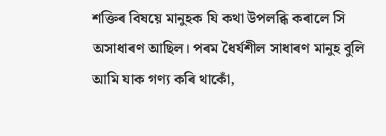শক্তিৰ বিষয়ে মানুহক যি কথা উপলব্ধি কৰালে সি অসাধাৰণ আছিল‌। পৰম ধৈৰ্যশীল সাধাৰণ মানুহ বুলি আমি যাক গণ্য কৰি থাকোঁ,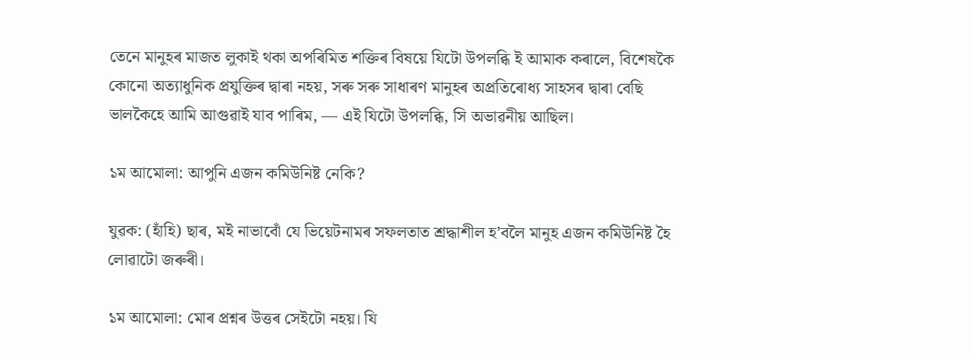তেনে মানুহৰ মাজত লুকাই থকা অপৰিমিত শক্তিৰ বিষয়ে যিটো উপলব্ধি ই আমাক কৰালে, বিশেষকৈ কোনো অত্যাধুনিক প্ৰযুক্তিৰ দ্বাৰা নহয়, সৰু সৰু সাধাৰণ মানুহৰ অপ্ৰতিৰোধ্য সাহসৰ দ্বাৰা বেছি ভালকৈহে আমি আগুৱাই যাব পাৰিম, — এই যিটো উপলব্ধি, সি অভাৱনীয় আছিল‌।

১ম আমোলা: আপুনি এজন কমিউনিষ্ট নেকি?

যুৱক: (হাঁহি) ছাৰ, মই নাভাবোঁ যে ভিয়েটনামৰ সফলতাত শ্ৰদ্ধাশীল হ’বলৈ মানুহ এজন কমিউনিষ্ট হৈ লোৱাটো জৰুৰী‌।

১ম আমোলা: মোৰ প্ৰশ্নৰ উত্তৰ সেইটো নহয়‌। যি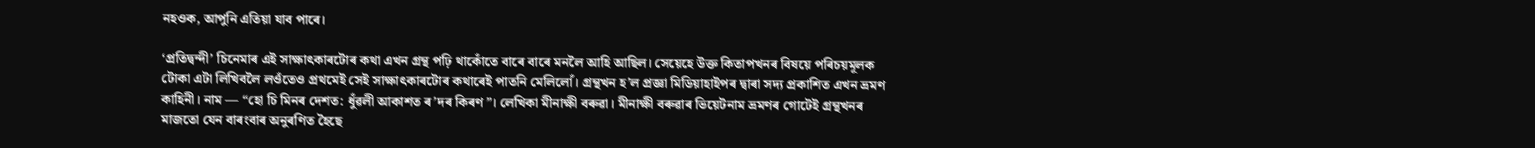নহওক, আপুনি এতিয়া যাব পাৰে‌।

‘প্ৰতিদ্বন্দী’ চিনেমাৰ এই সাক্ষাৎকাৰটোৰ কথা এখন গ্ৰন্থ পঢ়ি থাকোঁতে বাৰে বাৰে মনলৈ আহি আছিল‌। সেয়েহে উক্ত কিতাপখনৰ বিষয়ে পৰিচয়মূলক টোকা এটা লিখিবলৈ লওঁতেও প্ৰথমেই সেই সাক্ষাৎকাৰটোৰ কথাৰেই পাতনি মেলিলোঁ‌। গ্ৰন্থখন হ’ল প্ৰজ্ঞা মিডিয়াহাইপৰ দ্বাৰা সদ্য প্ৰকাশিত এখন ভ্ৰমণ কাহিনী‌। নাম — “হো চি মিনৰ দেশত: ধুঁৱলী আকাশত ৰ’দৰ কিৰণ”। লেখিকা মীনাক্ষী বৰুৱা‌। মীনাক্ষী বৰুৱাৰ ভিয়েটনাম ভ্ৰমণৰ গোটেই গ্ৰন্থখনৰ মাজতো যেন বাৰংবাৰ অনুৰণিত হৈছে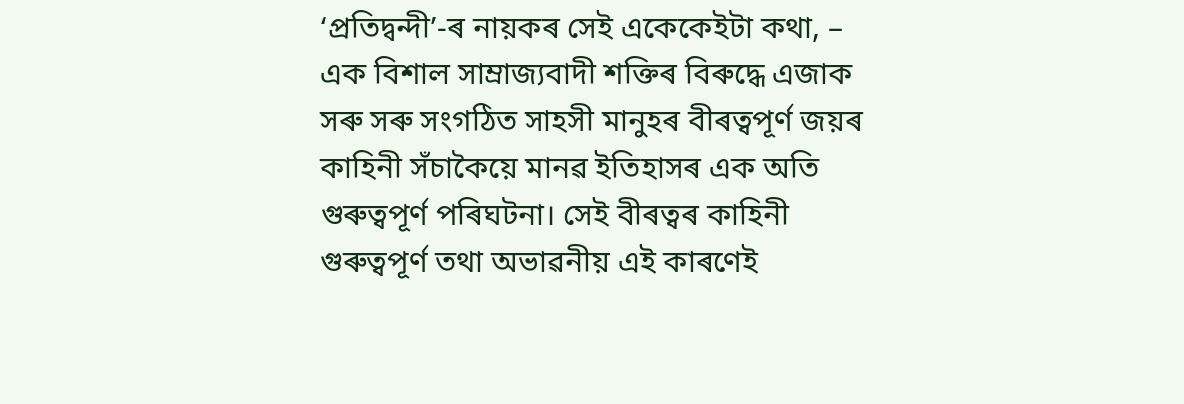‘প্ৰতিদ্বন্দী’-ৰ নায়কৰ সেই একেকেইটা কথা‌, – এক বিশাল সাম্ৰাজ্যবাদী শক্তিৰ বিৰুদ্ধে এজাক সৰু সৰু সংগঠিত সাহসী মানুহৰ বীৰত্বপূৰ্ণ জয়ৰ কাহিনী সঁচাকৈয়ে মানৱ ইতিহাসৰ এক অতি গুৰুত্বপূৰ্ণ পৰিঘটনা‌। সেই বীৰত্বৰ কাহিনী গুৰুত্বপূৰ্ণ তথা অভাৱনীয় এই কাৰণেই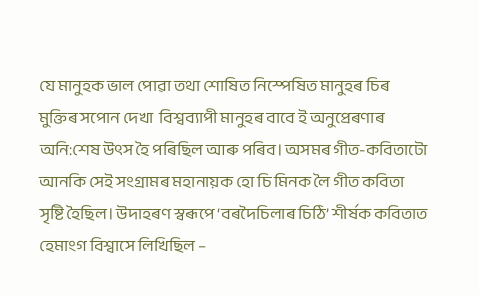যে মানুহক ভাল পোৱা তথা শোষিত নিস্পেষিত মানুহৰ চিৰ মুক্তিৰ সপোন দেখা  বিশ্বব্যাপী মানুহৰ বাবে ই অনুপ্ৰেৰণাৰ অনি:শেষ উৎস হৈ পৰিছিল আৰু পৰিব‌। অসমৰ গীত-কবিতাটো আনকি সেই সংগ্ৰামৰ মহানায়ক হো চি মিনক লৈ গীত কবিতা সৃষ্টি হৈছিল‌। উদাহৰণ স্বৰূপে ‘বৰদৈচিলাৰ চিঠি’ শীৰ্ষক কবিতাত হেমাংগ বিশ্বাসে লিখিছিল –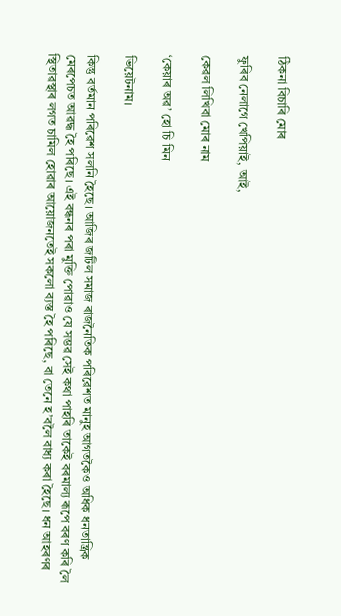ঠিকনা বিচাৰি মোৰ

ফুৰিব নেলাগে খেপিয়াই, আই,

কেৱল লিখিবা মোৰ নাম

‘কেয়াৰ অৱ’ হো চি মিন

ভিয়েটনাম।

কিন্তু বৰ্তমান পৰিৱেশ সলনি হৈছে‌। আজিৰ জটিল সমাজ ৰাজনৈতিক পৰিৱেশত মানুহ আগতকৈও অধিক ধনতান্ত্ৰিক মেৰপেচত আৱদ্ধ হৈ পৰিছে‌। এই বন্ধনৰ পৰা মুক্তি পোৱাও যে সম্ভৱ সেই কথা পাহৰি তাকেই বৰমাল্য ৰূপে বৰণ কৰি লৈ স্থিতাৱস্থাৰ লগত চামিল হোৱাৰ আয়োজনতেই সকলো ব্যস্ত হৈ পৰিছে, বা তেনে হ’বলৈ বাধ্য কৰা হৈছে‌। ধন আহৰণৰ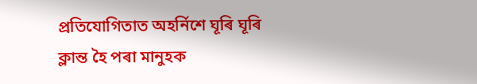প্ৰতিযোগিতাত অহৰ্নিশে ঘূৰি ঘূৰি ক্লান্ত হৈ পৰা মানুহক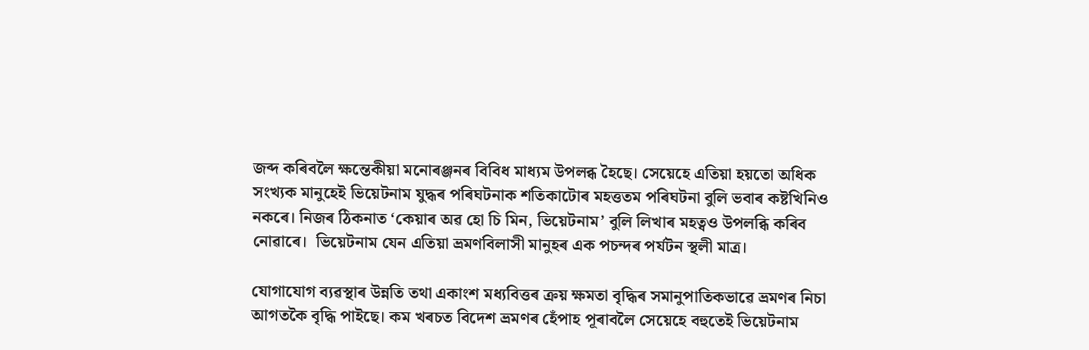জব্দ কৰিবলৈ ক্ষন্তেকীয়া মনোৰঞ্জনৰ বিবিধ মাধ্যম উপলব্ধ হৈছে‌। সেয়েহে এতিয়া হয়তো অধিক সংখ্যক মানুহেই ভিয়েটনাম যুদ্ধৰ পৰিঘটনাক শতিকাটোৰ মহত্ততম পৰিঘটনা বুলি ভবাৰ কষ্টখিনিও নকৰে‌। নিজৰ ঠিকনাত ‘কেয়াৰ অৱ হো চি মিন, ভিয়েটনাম’ বুলি লিখাৰ মহত্বও উপলব্ধি কৰিব নোৱাৰে‌।  ভিয়েটনাম যেন এতিয়া ভ্ৰমণবিলাসী মানুহৰ এক পচন্দৰ পৰ্যটন স্থলী মাত্ৰ‌।

যোগাযোগ ব্যৱস্থাৰ উন্নতি তথা একাংশ মধ্যবিত্তৰ ক্ৰয় ক্ষমতা বৃদ্ধিৰ সমানুপাতিকভাৱে ভ্ৰমণৰ নিচা আগতকৈ বৃদ্ধি পাইছে‌। কম খৰচত বিদেশ ভ্ৰমণৰ হেঁপাহ পূৰাবলৈ সেয়েহে বহুতেই ভিয়েটনাম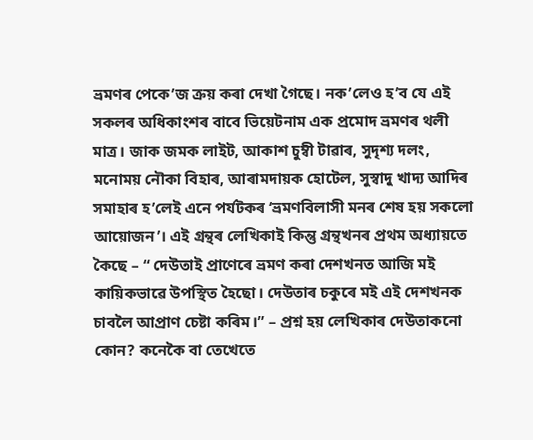ভ্ৰমণৰ পেকে’জ ক্ৰয় কৰা দেখা গৈছে‌। নক’লেও হ’ব যে এই সকলৰ অধিকাংশৰ বাবে ভিয়েটনাম এক প্ৰমোদ ভ্ৰমণৰ থলী মাত্ৰ‌। জাক জমক লাইট, আকাশ চুম্বী টাৱাৰ, সুদৃশ্য দলং, মনোময় নৌকা বিহাৰ, আৰামদায়ক হোটেল, সুস্বাদু খাদ্য আদিৰ সমাহাৰ হ’লেই এনে পৰ্যটকৰ ‘ভ্ৰমণবিলাসী মনৰ শেষ হয় সকলো আয়োজন’। এই গ্ৰন্থৰ লেখিকাই কিন্তু গ্ৰন্থখনৰ প্ৰথম অধ্যায়তে কৈছে – “ দেউতাই প্ৰাণেৰে ভ্ৰমণ কৰা দেশখনত আজি মই কায়িকভাৱে উপস্থিত হৈছো‌। দেউতাৰ চকুৰে মই এই দেশখনক চাবলৈ আপ্ৰাণ চেষ্টা কৰিম‌।” – প্ৰশ্ন হয় লেখিকাৰ দেউতাকনো কোন? কনেকৈ বা তেখেতে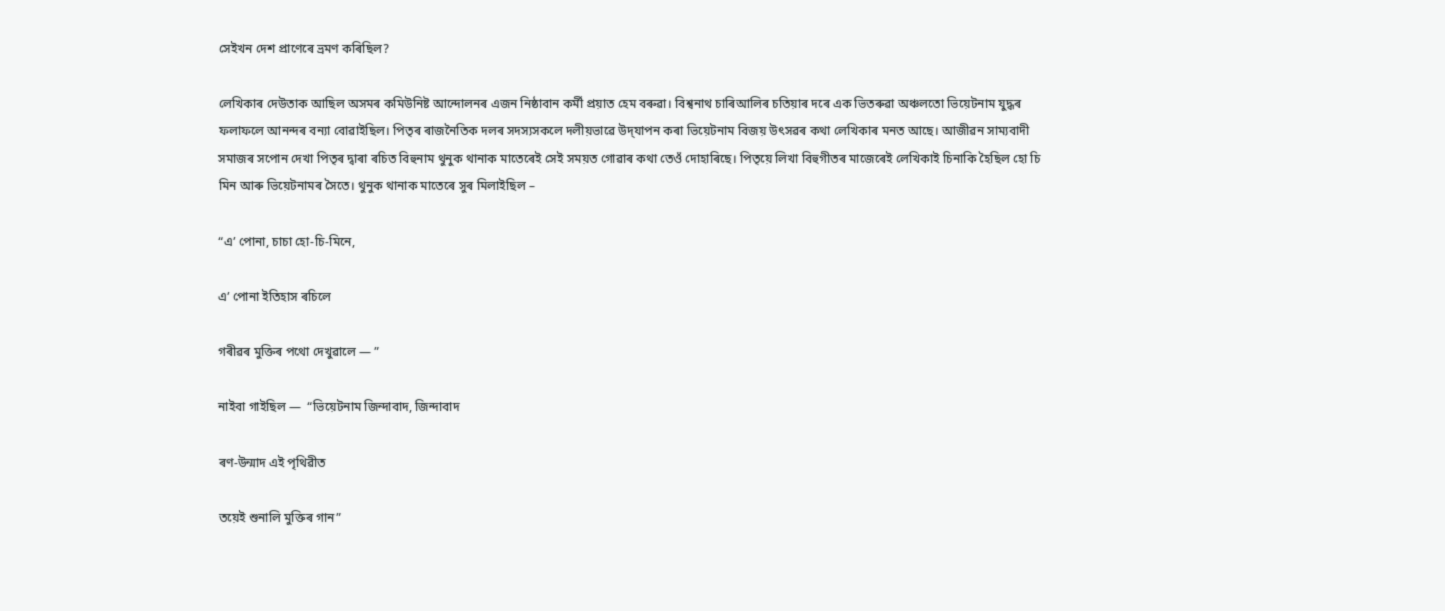সেইখন দেশ প্ৰাণেৰে ভ্ৰমণ কৰিছিল‌?

লেখিকাৰ দেউতাক আছিল অসমৰ কমিউনিষ্ট আন্দোলনৰ এজন নিষ্ঠাবান কৰ্মী প্ৰয়াত হেম বৰুৱা‌। বিশ্বনাথ চাৰিআলিৰ চতিয়াৰ দৰে এক ভিতৰুৱা অঞ্চলতো ভিয়েটনাম যুদ্ধৰ ফলাফলে আনন্দৰ বন্যা বোৱাইছিল‌। পিতৃৰ ৰাজনৈতিক দলৰ সদস্যসকলে দলীয়ভাৱে উদ্‌যাপন কৰা ভিয়েটনাম বিজয় উৎসৱৰ কথা লেখিকাৰ মনত আছে‌। আজীৱন সাম্যবাদী সমাজৰ সপোন দেখা পিতৃৰ দ্বাৰা ৰচিত বিহুনাম থুনুক থানাক মাতেৰেই সেই সময়ত গোৱাৰ কথা তেওঁ দোহাৰিছে‌। পিতৃয়ে লিখা বিহুগীতৰ মাজেৰেই লেখিকাই চিনাকি হৈছিল হো চি মিন আৰু ভিয়েটনামৰ সৈতে‌। থুনুক থানাক মাতেৰে সুৰ মিলাইছিল –

“এ’ পোনা, চাচা হো-চি-মিনে,

এ’ পোনা ইতিহাস ৰচিলে

গৰীৱৰ মুক্তিৰ পথো দেখুৱালে — ”

নাইবা গাইছিল —  “ভিয়েটনাম জিন্দাবাদ, জিন্দাবাদ

ৰণ-উন্মাদ এই পৃথিৱীত

তয়েই শুনালি মুক্তিৰ গান”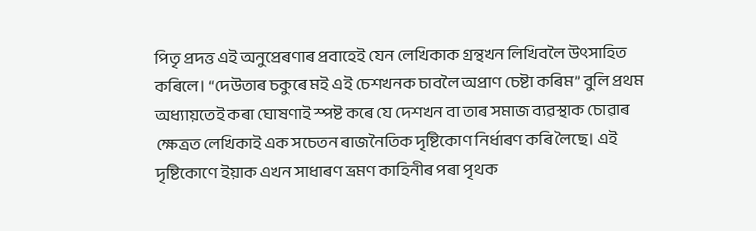পিতৃ প্ৰদত্ত এই অনুপ্ৰেৰণাৰ প্ৰবাহেই যেন লেখিকাক গ্ৰন্থখন লিখিবলৈ উৎসাহিত কৰিলে‌। “দেউতাৰ চকুৰে মই এই চেশখনক চাবলৈ অপ্ৰাণ চেষ্টা কৰিম” বুলি প্ৰথম অধ্যায়তেই কৰা ঘোষণাই স্পষ্ট কৰে যে দেশখন বা তাৰ সমাজ ব্যৱস্থাক চোৱাৰ ক্ষেত্ৰত লেখিকাই এক সচেতন ৰাজনৈতিক দৃষ্টিকোণ নিৰ্ধাৰণ কৰি লৈছে‌। এই দৃষ্টিকোণে ইয়াক এখন সাধাৰণ ভ্ৰমণ কাহিনীৰ পৰা পৃথক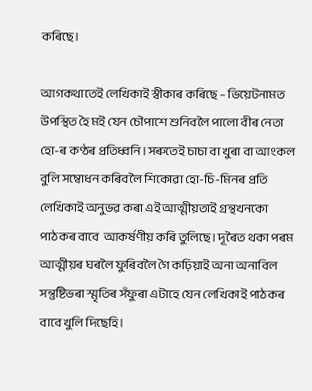কৰিছে‌।

আগকথাতেই লেখিকাই স্বীকাৰ কৰিছে – ভিয়েটনামত উপস্থিত হৈ মই যেন চৌপাশে শুনিবলৈ পালো বীৰ নেতা হো-ৰ কণ্ঠৰ প্ৰতিধ্বনি‌। সৰুতেই চাচা বা খুৰা বা আংকল বুলি সম্বোধন কৰিবলৈ শিকোৱা হো-চি-মিনৰ প্ৰতি লেখিকাই অনুভৱ কৰা এই আত্মীয়তাই গ্ৰন্থখনকো পাঠকৰ বাবে  আকৰ্ষণীয় কৰি তুলিছে‌। দূৰৈত থকা পৰম আত্মীয়ৰ ঘৰলৈ ফুৰিবলৈ গৈ কঢ়িয়াই অনা অনাবিল সন্তুষ্টিভৰা স্মৃতিৰ সঁফুৰা এটাহে যেন লেখিকাই পাঠকৰ বাবে খুলি দিছেহি‌।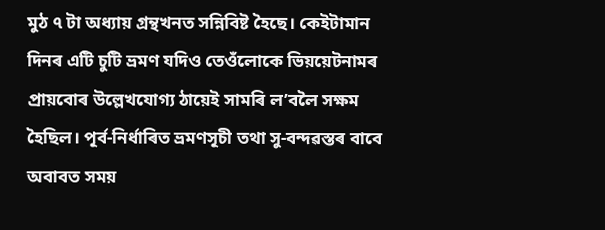মুঠ ৭ টা অধ্যায় গ্ৰন্থখনত সন্নিবিষ্ট হৈছে‌। কেইটামান দিনৰ এটি চুটি ভ্ৰমণ যদিও তেওঁলোকে ভিয়য়েটনামৰ প্ৰায়বোৰ উল্লেখযোগ্য ঠায়েই সামৰি ল’বলৈ সক্ষম হৈছিল‌। পূৰ্ব-নিৰ্ধাৰিত ভ্ৰমণসূচী তথা সু-বন্দৱস্তৰ বাবে অবাবত সময়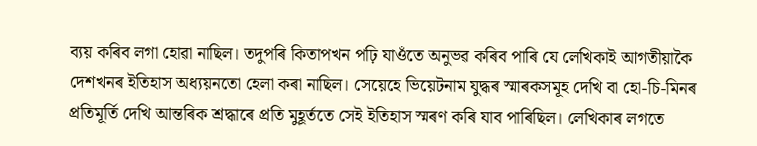ব্যয় কৰিব লগা হোৱা নাছিল‌। তদুপৰি কিতাপখন পঢ়ি যাওঁতে অনুভৱ কৰিব পাৰি যে লেখিকাই আগতীয়াকৈ দেশখনৰ ইতিহাস অধ্যয়নতো হেলা কৰা নাছিল‌। সেয়েহে ভিয়েটনাম যুদ্ধৰ স্মাৰকসমূহ দেখি বা হো-চি-মিনৰ প্ৰতিমূৰ্তি দেখি আন্তৰিক শ্ৰদ্ধাৰে প্ৰতি মুহূৰ্ততে সেই ইতিহাস স্মৰণ কৰি যাব পাৰিছিল‌। লেখিকাৰ লগতে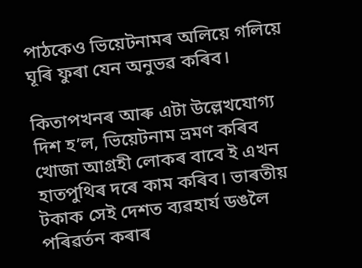পাঠকেও ভিয়েটনামৰ অলিয়ে গলিয়ে ঘূৰি ফুৰা যেন অনুভৱ কৰিব‌।

কিতাপখনৰ আৰু এটা উল্লেখযোগ্য দিশ হ’ল, ভিয়েটনাম ভ্ৰমণ কৰিব খোজা আগ্ৰহী লোকৰ বাবে ই এখন হাতপুথিৰ দৰে কাম কৰিব‌। ভাৰতীয় টকাক সেই দেশত ব্যৱহাৰ্য ডঙলৈ পৰিৱৰ্তন কৰাৰ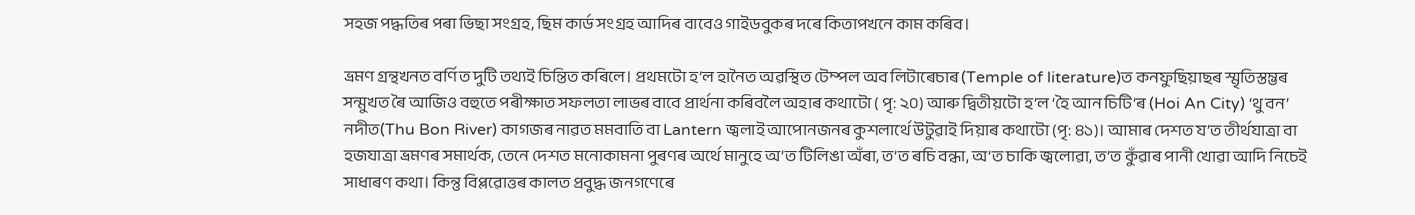সহজ পদ্ধতিৰ পৰা ভিছা সংগ্ৰহ, ছিম কাৰ্ড সংগ্ৰহ আদিৰ বাবেও গাইডবুকৰ দৰে কিতাপখনে কাম কৰিব‌।

ভ্ৰমণ গ্ৰন্থখনত বৰ্ণিত দুটি তথ্যই চিন্তিত কৰিলে‌। প্ৰথমটো হ’ল হানৈত অৱস্থিত টেম্পল অব লিটাৰেচাৰ (Temple of literature)ত কনফুছিয়াছৰ স্মৃতিস্তম্ভৰ সন্মুখত ৰৈ আজিও বহুতে পৰীক্ষাত সফলতা লাভৰ বাবে প্ৰাৰ্থনা কৰিবলৈ অহাৰ কথাটো ( পৃ: ২০) আৰু দ্বিতীয়টো হ’ল ‘হৈ আন চিটি’ৰ (Hoi An City) ‘থু বন’ নদীত(Thu Bon River) কাগজৰ নাৱত মমবাতি বা Lantern জ্বলাই আপোনজনৰ কুশলাৰ্থে উটুৱাই দিয়াৰ কথাটো (পৃ: ৪১)। আমাৰ দেশত য’ত তীৰ্থযাত্ৰা বা হজযাত্ৰা ভ্ৰমণৰ সমাৰ্থক, তেনে দেশত মনোকামনা পুৰণৰ অৰ্থে মানুহে অ’ত টিলিঙা অঁৰা, ত’ত ৰচি বন্ধা, অ’ত চাকি জ্বলোৱা, ত’ত কুঁৱাৰ পানী খোৱা আদি নিচেই সাধাৰণ কথা‌। কিন্তু বিপ্লৱোত্তৰ কালত প্ৰবুদ্ধ জনগণেৰে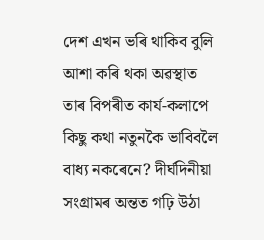দেশ এখন ভৰি থাকিব বুলি আশা কৰি থকা অৱস্থাত তাৰ বিপৰীত কাৰ্য-কলাপে কিছু কথা নতুনকৈ ভাবিবলৈ বাধ্য নকৰেনে? দীৰ্ঘদিনীয়া সংগ্ৰামৰ অন্তত গঢ়ি উঠা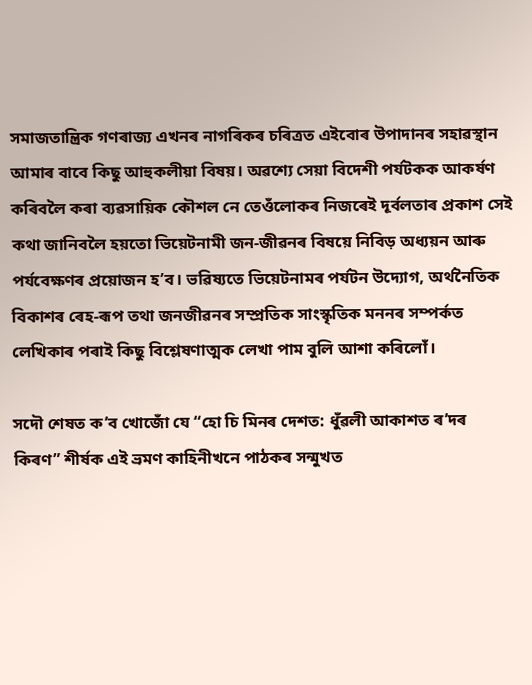সমাজতান্ত্ৰিক গণৰাজ্য এখনৰ নাগৰিকৰ চৰিত্ৰত এইবোৰ উপাদানৰ সহাৱস্থান আমাৰ বাবে কিছু আহুকলীয়া বিষয়‌। অৱশ্যে সেয়া বিদেশী পৰ্যটকক আকৰ্ষণ কৰিবলৈ কৰা ব্যৱসায়িক কৌশল নে তেওঁলোকৰ নিজৰেই দূৰ্বলতাৰ প্ৰকাশ সেই কথা জানিবলৈ হয়তো ভিয়েটনামী জন-জীৱনৰ বিষয়ে নিবিড় অধ্যয়ন আৰু পৰ্যবেক্ষণৰ প্ৰয়োজন হ’ব‌। ভৱিষ্যতে ভিয়েটনামৰ পৰ্যটন উদ্যোগ, অৰ্থনৈতিক বিকাশৰ ৰেহ-ৰূপ তথা জনজীৱনৰ সম্প্ৰতিক সাংস্কৃতিক মননৰ সম্পৰ্কত লেখিকাৰ পৰাই কিছু বিশ্লেষণাত্মক লেখা পাম বুলি আশা কৰিলোঁ‌।

সদৌ শেষত ক’ব খোজোঁ যে “হো চি মিনৰ দেশত: ধুঁৱলী আকাশত ৰ’দৰ কিৰণ” শীৰ্ষক এই ভ্ৰমণ কাহিনীখনে পাঠকৰ সন্মুখত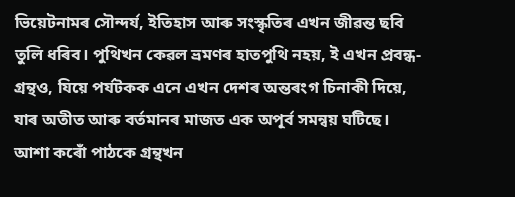ভিয়েটনামৰ সৌন্দৰ্য, ইতিহাস আৰু সংস্কৃতিৰ এখন জীৱন্ত ছবি তুলি ধৰিব। পুথিখন কেৱল ভ্ৰমণৰ হাতপুথি নহয়, ই এখন প্ৰবন্ধ-গ্ৰন্থও, যিয়ে পৰ্যটকক এনে এখন দেশৰ অন্তৰংগ চিনাকী দিয়ে, যাৰ অতীত আৰু বৰ্তমানৰ মাজত এক অপূৰ্ব সমন্বয় ঘটিছে। আশা কৰোঁ পাঠকে গ্ৰন্থখন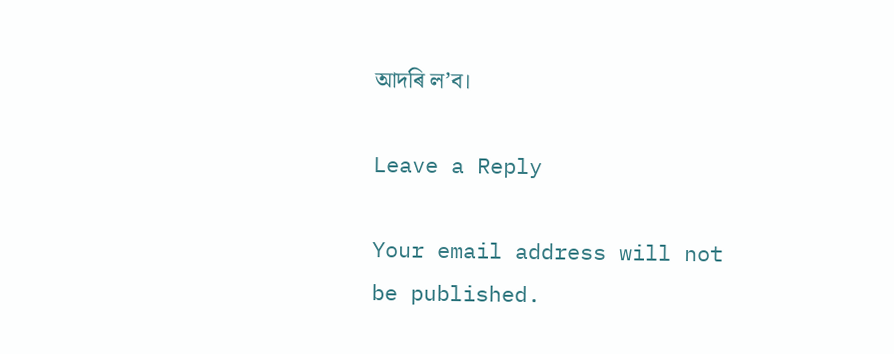আদৰি ল’ব‌।

Leave a Reply

Your email address will not be published.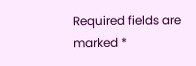Required fields are marked *